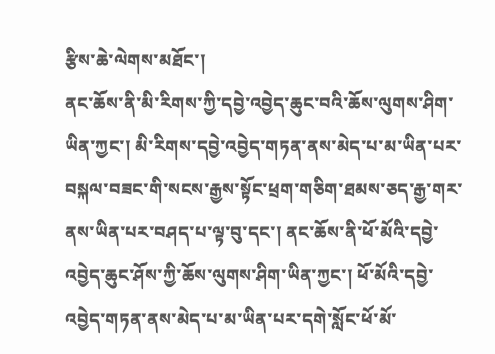རྩིས་ཆེ་ལེགས་མཐོང་།
ནང་ཆོས་ནི་མི་རིགས་ཀྱི་དབྱེ་འབྱེད་ཆུང་བའི་ཆོས་ལུགས་ཤིག་ཡིན་ཀྱང་། མི་རིགས་དབྱེ་འབྱེད་གཏན་ནས་མེད་པ་མ་ཡིན་པར་བསྐལ་བཟང་གི་སངས་རྒྱས་སྟོང་ཕྲག་གཅིག་ཐམས་ཅད་རྒྱ་གར་ནས་ཡིན་པར་བཤད་པ་ལྟ་བུ་དང་། ནང་ཆོས་ནི་ཕོ་མོའི་དབྱེ་འབྱེད་ཆུང་ཤོས་ཀྱི་ཆོས་ལུགས་ཤིག་ཡིན་ཀྱང་། ཕོ་མོའི་དབྱེ་འབྱེད་གཏན་ནས་མེད་པ་མ་ཡིན་པར་དགེ་སློང་ཕོ་མོ་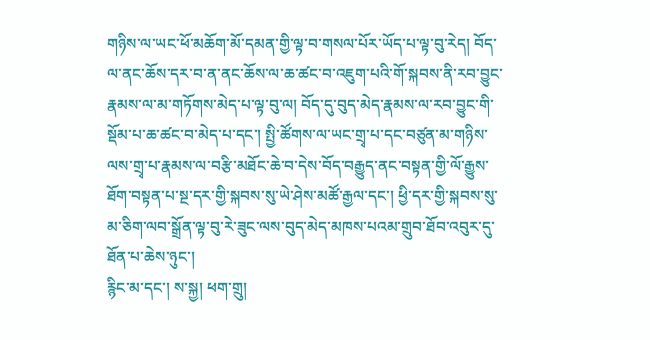གཉིས་ལ་ཡང་ཕོ་མཆོག་མོ་དམན་གྱི་ལྟ་བ་གསལ་པོར་ཡོད་པ་ལྟ་བུ་རེད། བོད་ལ་ནང་ཆོས་དར་བ་ན་ནང་ཆོས་ལ་ཆ་ཚང་བ་འཇུག་པའི་གོ་སྐབས་ནི་རབ་བྱུང་རྣམས་ལ་མ་གཏོགས་མེད་པ་ལྟ་བུ་ལ། བོད་དུ་བུད་མེད་རྣམས་ལ་རབ་བྱུང་གི་སྡོམ་པ་ཆ་ཚང་བ་མེད་པ་དང་། སྤྱི་ཚོགས་ལ་ཡང་གྲྭ་པ་དང་བཙུན་མ་གཉིས་ལས་གྲྭ་པ་རྣམས་ལ་བརྩི་མཐོང་ཆེ་བ་དེས་བོད་བརྒྱུད་ནང་བསྟན་གྱི་ལོ་རྒྱུས་ཐོག་བསྟན་པ་སྔ་དར་གྱི་སྐབས་སུ་ཡེ་ཤེས་མཚོ་རྒྱལ་དང་། ཕྱི་དར་གྱི་སྐབས་སུ་མ་ཅིག་ལབ་སྒྲོན་ལྟ་བུ་རེ་ཟུང་ལས་བུད་མེད་མཁས་པའམ་གྲུབ་ཐོབ་འབུར་དུ་ཐོན་པ་ཆེས་ཉུང་།
རྙིང་མ་དང་། ས་སྐྱ། ཕག་གྲུ།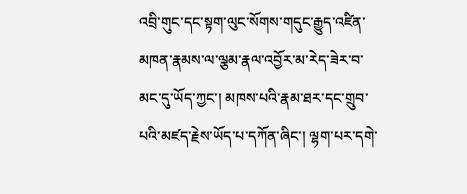འབྲི་གུང་དང་སྟག་ལུང་སོགས་གདུང་རྒྱུད་འཛིན་མཁན་རྣམས་ལ་ལྕམ་རྣལ་འབྱོར་མ་རེད་ཟེར་བ་མང་དུ་ཡོད་ཀྱང་། མཁས་པའི་རྣམ་ཐར་དང་གྲུབ་པའི་མཛད་རྗེས་ཡོད་པ་དཀོན་ཞིང་། ལྷག་པར་དགེ་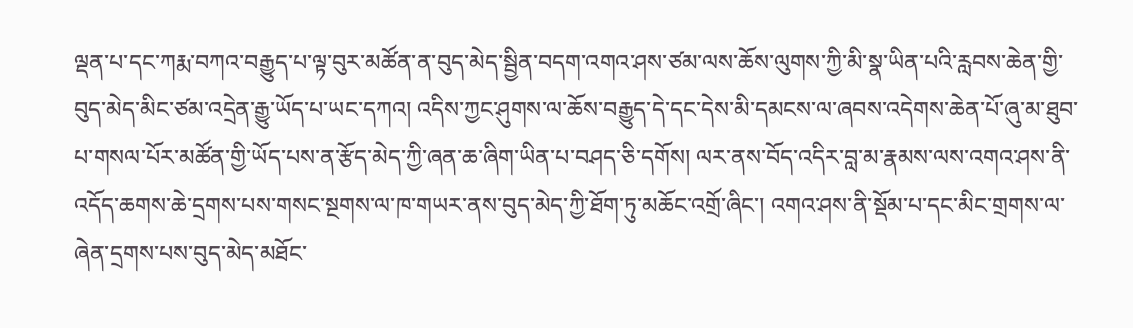ལྡན་པ་དང་ཀརྨ་བཀའ་བརྒྱུད་པ་ལྟ་བུར་མཚོན་ན་བུད་མེད་སྦྱིན་བདག་འགའ་ཤས་ཙམ་ལས་ཆོས་ལུགས་ཀྱི་མི་སྣ་ཡིན་པའི་རླབས་ཆེན་གྱི་བུད་མེད་མིང་ཙམ་འདྲེན་རྒྱུ་ཡོད་པ་ཡང་དཀའ། འདིས་ཀྱང་ཤུགས་ལ་ཆོས་བརྒྱུད་དེ་དང་དེས་མི་དམངས་ལ་ཞབས་འདེགས་ཆེན་པོ་ཞུ་མ་ཐུབ་པ་གསལ་པོར་མཚོན་གྱི་ཡོད་པས་ན་རྩོད་མེད་ཀྱི་ཞན་ཆ་ཞིག་ཡིན་པ་བཤད་ཅི་དགོས། ལར་ནས་བོད་འདིར་བླ་མ་རྣམས་ལས་འགའ་ཤས་ནི་འདོད་ཆགས་ཆེ་དྲགས་པས་གསང་སྔགས་ལ་ཁ་གཡར་ནས་བུད་མེད་ཀྱི་ཐོག་ཏུ་མཆོང་འགྲོ་ཞིང་། འགའ་ཤས་ནི་སྡོམ་པ་དང་མིང་གྲགས་ལ་ཞེན་དྲགས་པས་བུད་མེད་མཐོང་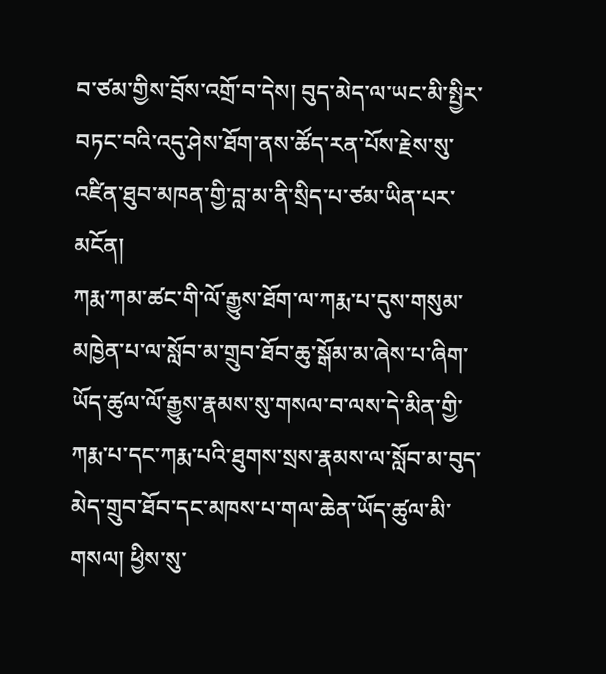བ་ཙམ་གྱིས་བྲོས་འགྲོ་བ་དེས། བུད་མེད་ལ་ཡང་མི་སྤྱིར་བཏང་བའི་འདུ་ཤེས་ཐོག་ནས་ཚོད་རན་པོས་རྗེས་སུ་འཛིན་ཐུབ་མཁན་གྱི་བླ་མ་ནི་སྲིད་པ་ཙམ་ཡིན་པར་མངོན།
ཀརྨ་ཀམ་ཚང་གི་ལོ་རྒྱུས་ཐོག་ལ་ཀརྨ་པ་དུས་གསུམ་མཁྱེན་པ་ལ་སློབ་མ་གྲུབ་ཐོབ་ཆུ་སྒོམ་མ་ཞེས་པ་ཞིག་ཡོད་ཚུལ་ལོ་རྒྱུས་རྣམས་སུ་གསལ་བ་ལས་དེ་མིན་གྱི་ཀརྨ་པ་དང་ཀརྨ་པའི་ཐུགས་སྲས་རྣམས་ལ་སློབ་མ་བུད་མེད་གྲུབ་ཐོབ་དང་མཁས་པ་གལ་ཆེན་ཡོད་ཚུལ་མི་གསལ། ཕྱིས་སུ་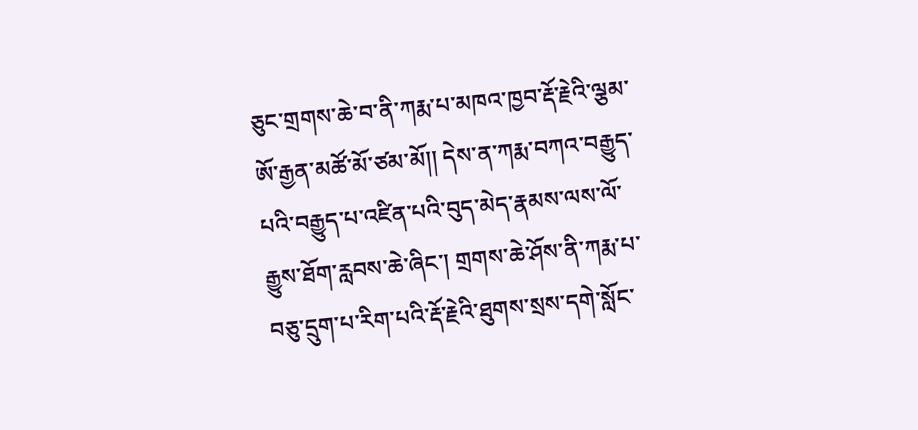ཅུང་གྲགས་ཆེ་བ་ནི་ཀརྨ་པ་མཁའ་ཁྱབ་རྡོ་རྗེའི་ལྕམ་ཨོ་རྒྱན་མཚོ་མོ་ཙམ་མོ།། དེས་ན་ཀརྨ་བཀའ་བརྒྱུད་པའི་བརྒྱུད་པ་འཛིན་པའི་བུད་མེད་རྣམས་ལས་ལོ་རྒྱུས་ཐོག་རླབས་ཆེ་ཞིང་། གྲགས་ཆེ་ཤོས་ནི་ཀརྨ་པ་བཅུ་དྲུག་པ་རིག་པའི་རྡོ་རྗེའི་ཐུགས་སྲས་དགེ་སློང་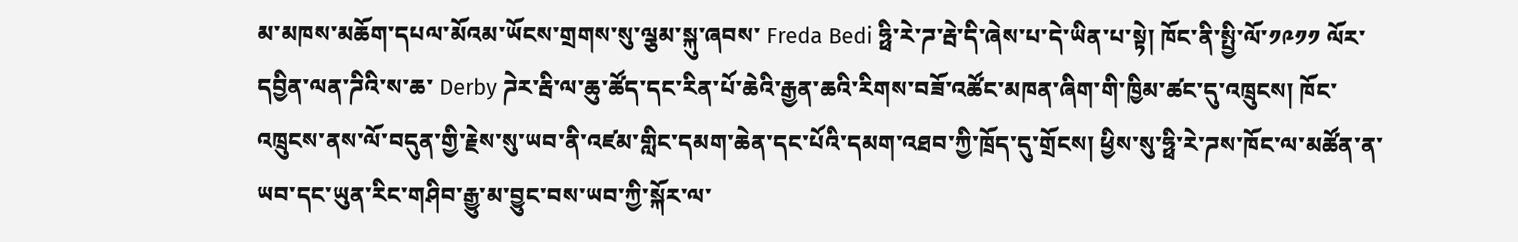མ་མཁས་མཆོག་དཔལ་མོའམ་ཡོངས་གྲགས་སུ་ལྕམ་སྐུ་ཞབས་ Freda Bedi ཧྥི་རེ་ཌ་རྦེ་དི་ཞེས་པ་དེ་ཡིན་པ་སྟེ། ཁོང་ནི་སྤྱི་ལོ་༡༩༡༡ ལོར་དབྱིན་ལན་ཌིའི་ས་ཆ་ Derby ཌེར་རྦི་ལ་ཆུ་ཚོད་དང་རིན་པོ་ཆེའི་རྒྱན་ཆའི་རིགས་བཟོ་འཚོང་མཁན་ཞིག་གི་ཁྱིམ་ཚང་དུ་འཁྲུངས། ཁོང་འཁྲུངས་ནས་ལོ་བདུན་གྱི་རྗེས་སུ་ཡབ་ནི་འཛམ་གླིང་དམག་ཆེན་དང་པོའི་དམག་འཐབ་ཀྱི་ཁྲོད་དུ་གྲོངས། ཕྱིས་སུ་ཧྥི་རེ་ཌས་ཁོང་ལ་མཚོན་ན་ཡབ་དང་ཡུན་རིང་གཤིབ་རྒྱུ་མ་བྱུང་བས་ཡབ་ཀྱི་སྐོར་ལ་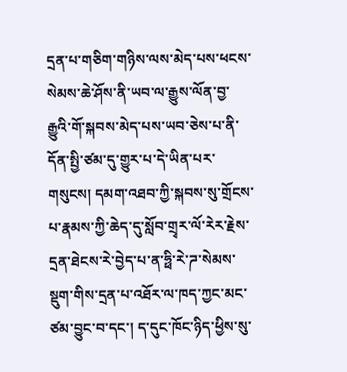དྲན་པ་གཅིག་གཉིས་ལས་མེད་པས་ཕངས་སེམས་ཆེ་ཤོས་ནི་ཡབ་ལ་རྒྱུས་ལོན་བྱ་རྒྱུའི་གོ་སྐབས་མེད་པས་ཡབ་ཅེས་པ་ནི་དོན་སྤྱི་ཙམ་དུ་གྱུར་པ་དེ་ཡིན་པར་གསུངས། དམག་འཐབ་ཀྱི་སྐབས་སུ་གྲོངས་པ་རྣམས་ཀྱི་ཆེད་དུ་སློབ་གྲྭར་ལོ་རེར་རྗེས་དྲན་ཐེངས་རེ་བྱེད་པ་ན་ཧྥི་རེ་ཌ་སེམས་སྡུག་གིས་དྲན་པ་འཐོར་ལ་ཁད་ཀྱང་མང་ཙམ་བྱུང་བ་དང་། ད་དུང་ཁོང་ཉིད་ཕྱིས་སུ་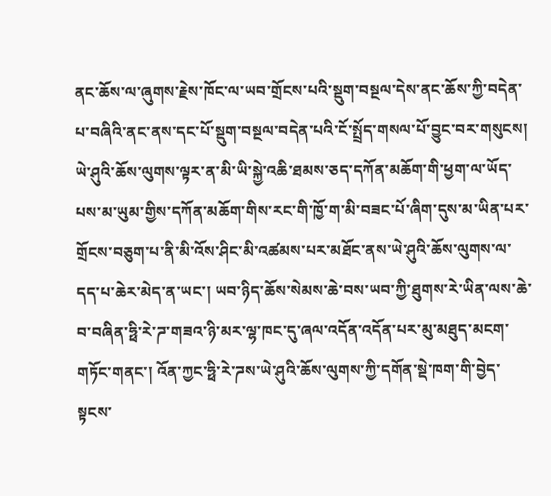ནང་ཆོས་ལ་ཞུགས་རྗེས་ཁོང་ལ་ཡབ་གྲོངས་པའི་སྡུག་བསྔལ་དེས་ནང་ཆོས་ཀྱི་བདེན་པ་བཞིའི་ནང་ནས་དང་པོ་སྡུག་བསྔལ་བདེན་པའི་ངོ་སྤྲོད་གསལ་པོ་བྱུང་བར་གསུངས། ཡེ་ཤུའི་ཆོས་ལུགས་ལྟར་ན་མི་ཡི་སྐྱེ་འཆི་ཐམས་ཅད་དཀོན་མཆོག་གི་ཕྱག་ལ་ཡོད་པས་མ་ཡུམ་གྱིས་དཀོན་མཆོག་གིས་རང་གི་ཁྱོ་ག་མི་བཟང་པོ་ཞིག་དུས་མ་ཡིན་པར་གྲོངས་བཅུག་པ་ནི་མི་འོས་ཤིང་མི་འཚམས་པར་མཐོང་ནས་ཡེ་ཤུའི་ཆོས་ལུགས་ལ་དད་པ་ཆེར་མེད་ན་ཡང་། ཡབ་ཉིད་ཆོས་སེམས་ཆེ་བས་ཡབ་ཀྱི་ཐུགས་རེ་ཡིན་ལས་ཆེ་བ་བཞིན་ཧྥི་རེ་ཌ་གཟའ་ཉི་མར་ལྷ་ཁང་དུ་ཞལ་འདོན་འདོན་པར་མུ་མཐུད་མངག་གཏོང་གནང་། འོན་ཀྱང་ཧྥི་རེ་ཌས་ཡེ་ཤུའི་ཆོས་ལུགས་ཀྱི་དགོན་སྡེ་ཁག་གི་བྱེད་སྟངས་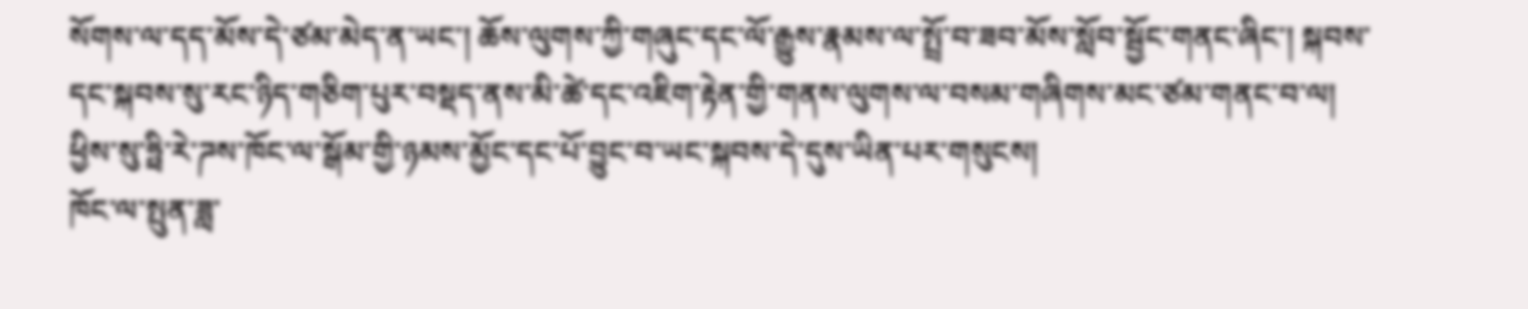སོགས་ལ་དད་མོས་དེ་ཙམ་མེད་ན་ཡང་། ཆོས་ལུགས་ཀྱི་གཞུང་དང་ལོ་རྒྱུས་རྣམས་ལ་སྤྲོ་བ་ཟབ་མོས་སློབ་སྦྱོང་གནང་ཞིང་། སྐབས་དང་སྐབས་སུ་རང་ཉིད་གཅིག་པུར་བསྡད་ནས་མི་ཚེ་དང་འཇིག་རྟེན་གྱི་གནས་ལུགས་ལ་བསམ་གཞིགས་མང་ཙམ་གནང་བ་ལ། ཕྱིས་སུ་ཧྥི་རེ་ཌས་ཁོང་ལ་སྒོམ་གྱི་ཉམས་མྱོང་དང་པོ་བྱུང་བ་ཡང་སྐབས་དེ་དུས་ཡིན་པར་གསུངས།
ཁོང་ལ་སྤུན་ཟླ་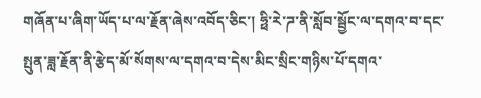གཞོན་པ་ཞིག་ཡོད་པ་ལ་རྗོན་ཞེས་འབོད་ཅིང་། ཧྥི་རེ་ཌ་ནི་སློབ་སྦྱོང་ལ་དགའ་བ་དང་སྤུན་ཟླ་རྗོན་ནི་རྩེད་མོ་སོགས་ལ་དགའ་བ་དེས་མིང་སྲིང་གཉིས་པོ་དགའ་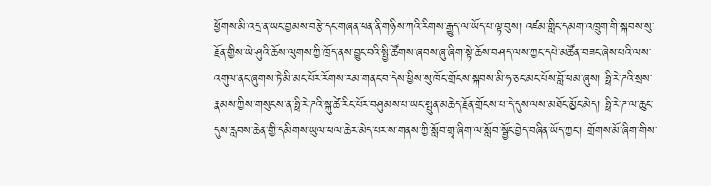ཕྱོགས་མི་འདྲ་ན་ཡང་བྱམས་བརྩེ་དང་གཞན་ཕན་ནི་གཉིས་ཀའི་རིགས་རྒྱུད་ལ་ཡོད་པ་ལྟ་བུས། འཛམ་གླིང་དམག་འཁྲུག་གི་སྐབས་སུ་རྗོན་གྱིས་ཡེ་ཤུའི་ཆོས་ལུགས་ཀྱི་ཁྲོད་ནས་བྱུང་བའི་སྤྱི་ཚོགས་ཞབས་ཞུ་ཞིག་སྟེ་ཆོས་བཤད་ལས་ཀྱང་དཔེ་མཚོན་བཟང་ཞེས་པའི་ལས་འགུལ་ནང་ཞུགས་ཏེ་མི་མང་པོར་རོགས་རམ་གནང་བ་དེས་ཕྱིས་སུ་ཁོང་གྲོངས་སྐབས་མི་ཧ་ཅང་མང་པོས་བློ་ཕམ་ཞུས། ཧྥི་རེ་ཌའི་སྲས་རྣམས་ཀྱིས་གསུངས་ན་ཧྥི་རེ་ཌའི་སྐུ་ཚེ་རིང་པོར་བཤུམས་པ་ཡང་སྤུན་མཆེད་རྗོན་གྲོངས་པ་དེ་དུས་ལས་མཐོང་མྱོང་མེད། ཧྥི་རེ་ཌ་ལ་ཆུང་དུས་རླབས་ཆེན་གྱི་དམིགས་ཡུལ་ཕལ་ཆེར་མེད་པར་ས་གནས་ཀྱི་སློབ་གྲྭ་ཞིག་ལ་སློབ་སྦྱོང་བྱེད་བཞིན་ཡོད་ཀྱང་། གྲོགས་མོ་ཞིག་གིས་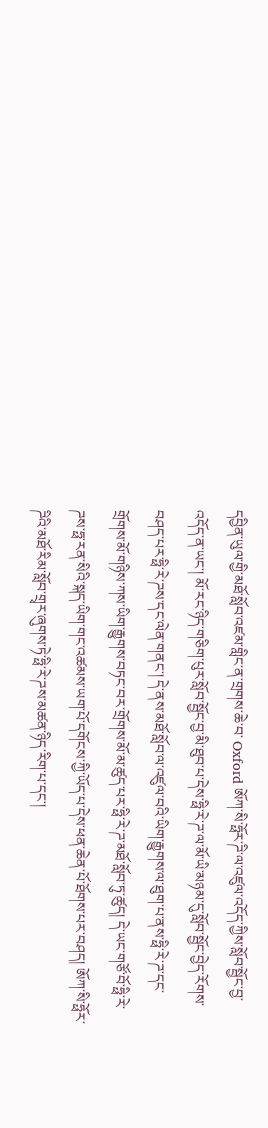དབྱིན་ཡུལ་གྱི་མཐོ་སློབ་འཛམ་གླིང་ན་གྲགས་ཆེ་བ་ Oxford ཨོཀ་སི་ཧྥོར་ཌི་ལ་འཛུལ་འདོད་ཀྱིས་སློབ་སྦྱོང་བྱ་འདོད་ན་ཡང་། མོ་རང་ཉིད་གཅིག་པུར་སློབ་སྦྱོང་བྱ་མི་ཐུབ་པ་དེས་ཧྥི་རེ་ཌ་ལ་མོ་ཡི་མཉམ་དུ་སློབ་སྦྱོང་བྱེད་རོགས་བཤད་པར་ཧྥི་རེ་ཌས་དང་ལེན་གནང་། དེ་ནས་མཐོ་སློབ་ལ་འཛུལ་བའི་ཡིག་རྒྱུགས་ལ་ཐུག་པ་ནས་ཧྥི་རེ་ཌ་དང་གྲོགས་མོ་གཉིས་ཀས་ཡིག་རྒྱུགས་བཏང་བར་གྲོགས་མོ་མ་ཚུད་པར་ཧྥི་རེ་ཌ་མཐོ་སློབ་ཏུ་ཚུད། དེ་ཡང་གཙོ་བོ་ཧྥི་རེ་ཌས་ཧྥ་རན་སིའི་སྐད་ཡིག་གང་འཚམས་ཡག་པོ་དགོངས་ཀྱི་ཡོད་པ་དེས་ཕན་ཆེན་པོ་ཐོགས་པར་བཤད། ཨོཀ་སི་ཧྥོར་ཌིའི་མཐོ་རིམ་སློབ་གྲྭར་ཞུགས་ཏེ་ཧྥི་རེ་ཌས་མཚན་ཉིད་རིག་པ་དང་།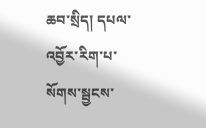ཆབ་སྲིད། དཔལ་འབྱོར་རིག་པ་སོགས་སྦྱངས་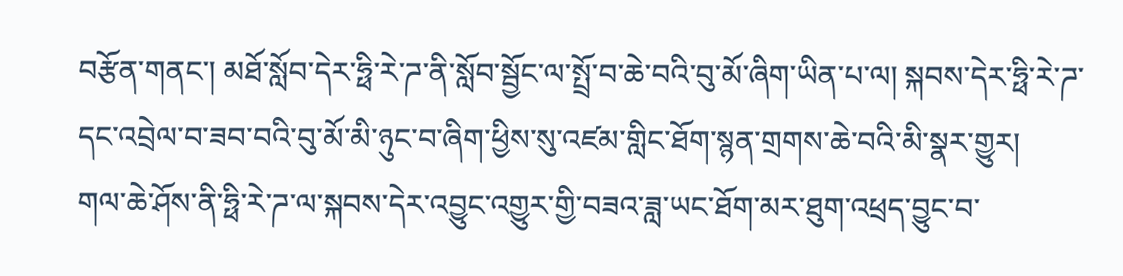བརྩོན་གནང་། མཐོ་སློབ་དེར་ཧྥི་རེ་ཌ་ནི་སློབ་སྦྱོང་ལ་སྤྲོ་བ་ཆེ་བའི་བུ་མོ་ཞིག་ཡིན་པ་ལ། སྐབས་དེར་ཧྥི་རེ་ཌ་དང་འབྲེལ་བ་ཟབ་བའི་བུ་མོ་མི་ཉུང་བ་ཞིག་ཕྱིས་སུ་འཛམ་གླིང་ཐོག་སྙན་གྲགས་ཆེ་བའི་མི་སྣར་གྱུར།
གལ་ཆེ་ཤོས་ནི་ཧྥི་རེ་ཌ་ལ་སྐབས་དེར་འབྱུང་འགྱུར་གྱི་བཟའ་ཟླ་ཡང་ཐོག་མར་ཐུག་འཕྲད་བྱུང་བ་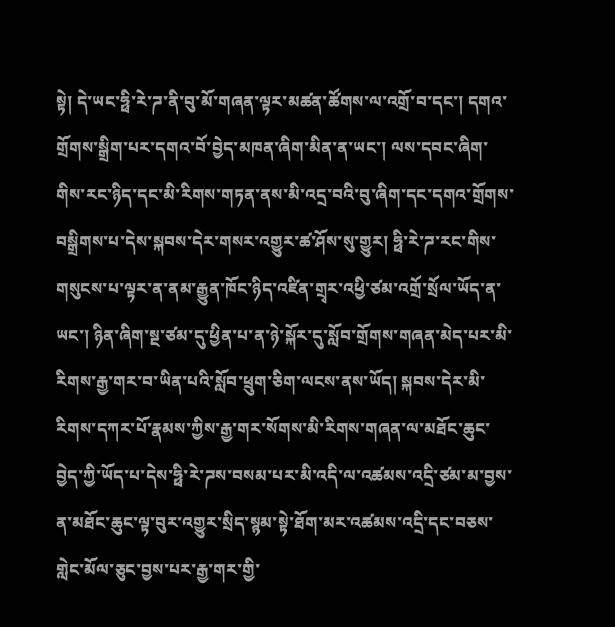སྟེ། དེ་ཡང་ཧྥི་རེ་ཌ་ནི་བུ་མོ་གཞན་ལྟར་མཚན་ཚོགས་ལ་འགྲོ་བ་དང་། དགའ་གྲོགས་སྒྲིག་པར་དགའ་བོ་བྱེད་མཁན་ཞིག་མིན་ན་ཡང་། ལས་དབང་ཞིག་གིས་རང་ཉིད་དང་མི་རིགས་གཏན་ནས་མི་འདྲ་བའི་བུ་ཞིག་དང་དགའ་གྲོགས་བསྒྲིགས་པ་དེས་སྐབས་དེར་གསར་འགྱུར་ཚ་ཤོས་སུ་གྱུར། ཧྥི་རེ་ཌ་རང་གིས་གསུངས་པ་ལྟར་ན་ནམ་རྒྱུན་ཁོང་ཉིད་འཛིན་གྲྭར་འཕྱི་ཙམ་འགྲོ་སྲོལ་ཡོད་ན་ཡང་། ཉིན་ཞིག་སྔ་ཙམ་དུ་ཕྱིན་པ་ན་ཉེ་སྐོར་དུ་སློབ་གྲོགས་གཞན་མེད་པར་མི་རིགས་རྒྱ་གར་བ་ཡིན་པའི་སློབ་ཕྲུག་ཅིག་ལངས་ནས་ཡོད། སྐབས་དེར་མི་རིགས་དཀར་པོ་རྣམས་ཀྱིས་རྒྱ་གར་སོགས་མི་རིགས་གཞན་ལ་མཐོང་ཆུང་བྱེད་ཀྱི་ཡོད་པ་དེས་ཧྥི་རེ་ཌས་བསམ་པར་མི་འདི་ལ་འཚམས་འདྲི་ཙམ་མ་བྱས་ན་མཐོང་ཆུང་ལྟ་བུར་འགྱུར་སྲིད་སྙམ་སྟེ་ཐོག་མར་འཚམས་འདྲི་དང་བཅས་གླེང་མོལ་ཅུང་བྱས་པར་རྒྱ་གར་གྱི་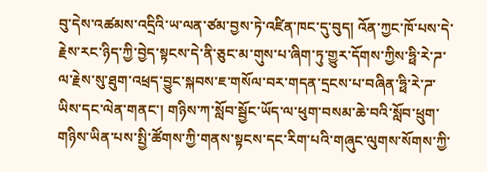བུ་དེས་འཚམས་འདྲིའི་ཡ་ལན་ཙམ་བྱས་ཏེ་འཛིན་ཁང་དུ་བུད། འོན་ཀྱང་ཁོ་པས་དེ་རྗེས་རང་ཉིད་ཀྱི་བྱེད་སྟངས་དེ་ནི་ཅུང་མ་གུས་པ་ཞིག་ཏུ་གྱུར་དོགས་ཀྱིས་ཧྥི་རེ་ཌ་ལ་རྗེས་སུ་ཐུག་འཕྲད་བྱུང་སྐབས་ཇ་གསོལ་བར་གདན་དྲངས་པ་བཞིན་ཧྥི་རེ་ཌ་ཡིས་དང་ལེན་གནང་། གཉིས་ཀ་སློབ་སྦྱོང་ཡོད་ལ་ཕུག་བསམ་ཆེ་བའི་སློབ་ཕྲུག་གཉིས་ཡིན་པས་སྤྱི་ཚོགས་ཀྱི་གནས་སྟངས་དང་རིག་པའི་གཞུང་ལུགས་སོགས་ཀྱི་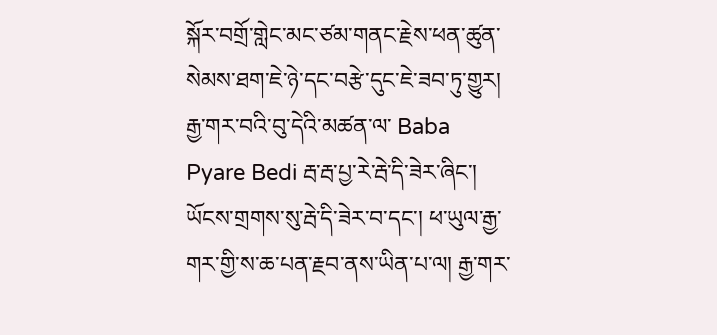སྐོར་བགྲོ་གླེང་མང་ཙམ་གནང་རྗེས་ཕན་ཚུན་སེམས་ཐག་ཇེ་ཉེ་དང་བརྩེ་དུང་ཇེ་ཟབ་ཏུ་གྱུར། རྒྱ་གར་བའི་བུ་དེའི་མཚན་ལ་ Baba Pyare Bedi རྦ་རྦ་པྱ་རེ་རྦེ་དི་ཟེར་ཞིང་། ཡོངས་གྲགས་སུ་རྦེ་དི་ཟེར་བ་དང་། ཕ་ཡུལ་རྒྱ་གར་གྱི་ས་ཆ་པན་རྗབ་ནས་ཡིན་པ་ལ། རྒྱ་གར་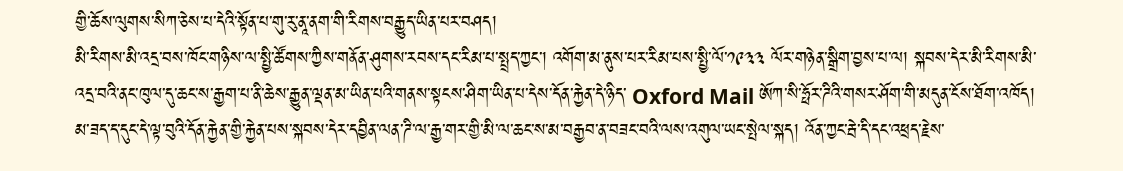གྱི་ཆོས་ལུགས་སིཀ་ཅེས་པ་དེའི་སྟོན་པ་གུ་རུ་ནཱ་ནག་གི་རིགས་བརྒྱུད་ཡིན་པར་བཤད།
མི་རིགས་མི་འདྲ་བས་ཁོང་གཉིས་ལ་སྤྱི་ཚོགས་ཀྱིས་གནོན་ཤུགས་རབས་དང་རིམ་པ་སྤྲད་ཀྱང་། འགོག་མ་ནུས་པར་རིམ་པས་སྤྱི་ལོ་༡༩༣༣ ལོར་གཉེན་སྒྲིག་བྱས་པ་ལ། སྐབས་དེར་མི་རིགས་མི་འདྲ་བའི་ནང་ཁུལ་དུ་ཆང་ས་རྒྱག་པ་ནི་ཆེས་རྒྱུན་ལྡན་མ་ཡིན་པའི་གནས་སྟངས་ཤིག་ཡིན་པ་དེས་དོན་རྐྱེན་དེ་ཉིད་ Oxford Mail ཨོཀ་སི་ཧྥོར་ཌིའི་གསར་ཤོག་གི་མདུན་ངོས་ཐོག་འཁོད། མ་ཟད་ད་དུང་དེ་ལྟ་བུའི་དོན་རྐྱེན་གྱི་རྐྱེན་པས་སྐབས་དེར་དབྱིན་ལན་ཌི་ལ་རྒྱ་གར་གྱི་མི་ལ་ཆང་ས་མ་བརྒྱབ་ན་བཟང་བའི་ལས་འགུལ་ཡང་སྤེལ་སྐད། འོན་ཀྱང་རྦེ་དི་དང་འཕྲད་རྗེས་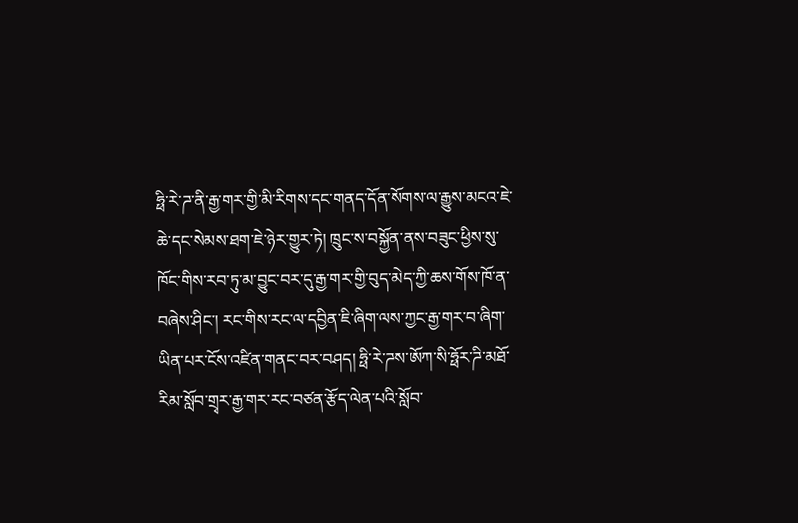ཧྥི་རེ་ཌ་ནི་རྒྱ་གར་གྱི་མི་རིགས་དང་གནད་དོན་སོགས་ལ་རྒྱུས་མངའ་ཇེ་ཆེ་དང་སེམས་ཐག་ཇེ་ཉེར་གྱུར་ཏེ། ཁྲུང་ས་བསྐྱོན་ནས་བཟུང་ཕྱིས་སུ་ཁོང་གིས་རབ་ཏུ་མ་བྱུང་བར་དུ་རྒྱ་གར་གྱི་བུད་མེད་ཀྱི་ཆས་གོས་ཁོ་ན་བཞེས་ཤིང་། རང་གིས་རང་ལ་དབྱིན་ཇི་ཞིག་ལས་ཀྱང་རྒྱ་གར་བ་ཞིག་ཡིན་པར་ངོས་འཛིན་གནང་བར་བཤད། ཧྥི་རེ་ཌས་ཨོཀ་སི་ཧྥོར་ཌི་མཐོ་རིམ་སློབ་གྲྭར་རྒྱ་གར་རང་བཙན་རྩོད་ལེན་པའི་སློབ་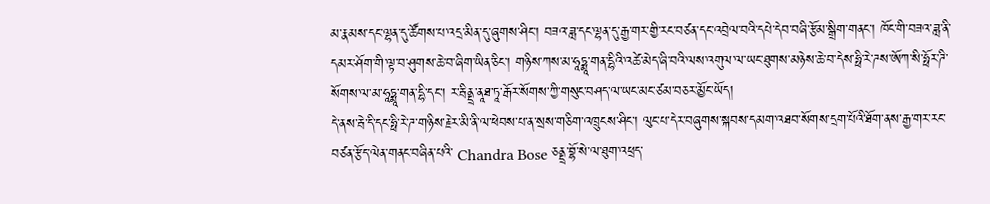མ་རྣམས་དང་ལྷན་དུ་ཚོགས་པ་འདྲ་མིན་དུ་ཞུགས་ཤིང་། བཟའ་ཟླ་དང་ལྷན་དུ་རྒྱ་གར་གྱི་རང་བཙན་དང་འབྲེལ་བའི་དཔེ་དེབ་བཞི་རྩོམ་སྒྲིག་གནང་། ཁོང་གི་བཟའ་ཟླ་ནི་དམར་ཤོག་གི་ལྟ་བ་ཤུགས་ཆེ་བ་ཞིག་ཡིན་ཅིང་། གཉིས་ཀས་མ་ཧཱཏྨཱ་གན་དྷིའི་འཚེ་མེད་ཞི་བའི་ལས་འགུལ་ལ་ཡང་ཐུགས་མཉེས་ཆེ་བ་དེས་ཧྥི་རེ་ཌས་ཨོཀ་སི་ཧྥོར་ཌི་སོགས་ལ་མ་ཧཱཏྨཱ་གན་དྷི་དང་། ར་རྦིནྡྲ་ནཱཐ་ཏཱ་རྒོར་སོགས་ཀྱི་གསུང་བཤད་ལ་ཡང་མང་ཙམ་བཅར་མྱོང་ཡོད།
དེ་ནས་རྦེ་དི་དང་ཧྥི་རེ་ཌ་གཉིས་རྗེར་མི་ནི་ལ་ཕེབས་པ་ན་སྲས་གཅིག་འཁྲུངས་ཤིང་། ལུང་པ་དེར་བཞུགས་སྐབས་དམག་འཐབ་སོགས་དྲག་པོའི་ཐོག་ནས་རྒྱ་གར་རང་བཙན་རྩོད་ལེན་གནང་བཞིན་པའི་ Chandra Bose ཅནྡྲ་བྷོ་སེ་ལ་ཐུག་འཕྲད་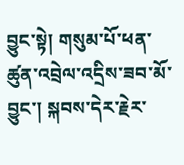བྱུང་སྟེ། གསུམ་པོ་ཕན་ཚུན་འབྲེལ་འདྲིས་ཟབ་མོ་བྱུང་། སྐབས་དེར་རྗེར་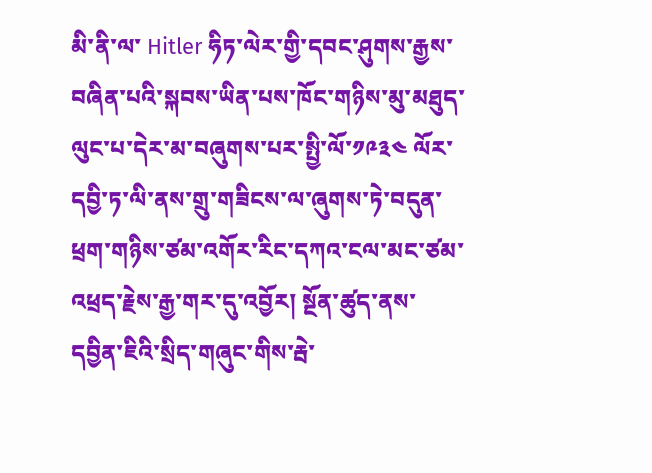མི་ནི་ལ་ Hitler ཧིཏ་ལེར་གྱི་དབང་ཤུགས་རྒྱས་བཞིན་པའི་སྐབས་ཡིན་པས་ཁོང་གཉིས་མུ་མཐུད་ལུང་པ་དེར་མ་བཞུགས་པར་སྤྱི་ལོ་༡༩༣༤ ལོར་དབྱི་ཏ་ལི་ནས་གྲུ་གཟིངས་ལ་ཞུགས་ཏེ་བདུན་ཕྲག་གཉིས་ཙམ་འགོར་རིང་དཀའ་ངལ་མང་ཙམ་འཕྲད་རྗེས་རྒྱ་གར་དུ་འབྱོར། སྔོན་ཚུད་ནས་དབྱིན་ཇིའི་སྲིད་གཞུང་གིས་རྦེ་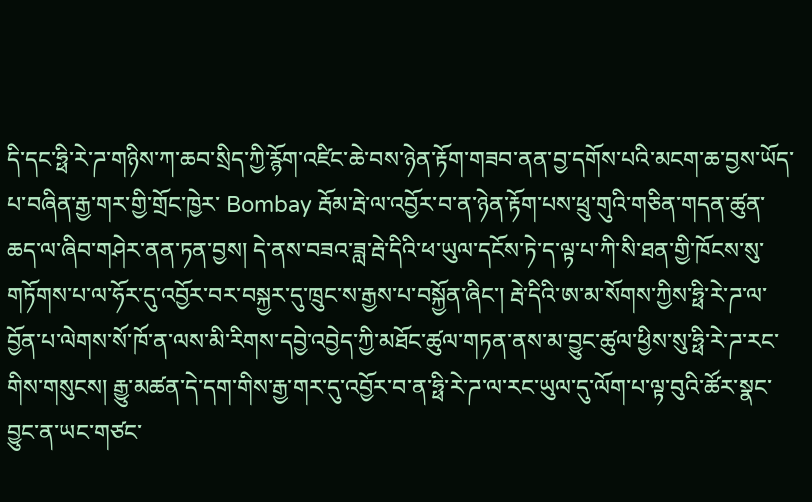དི་དང་ཧྥི་རེ་ཌ་གཉིས་ཀ་ཆབ་སྲིད་ཀྱི་རྙོག་འཛིང་ཆེ་བས་ཉེན་རྟོག་གཟབ་ནན་བྱ་དགོས་པའི་མངག་ཆ་བྱས་ཡོད་པ་བཞིན་རྒྱ་གར་གྱི་གྲོང་ཁྱེར་ Bombay རྦོམ་རྦེ་ལ་འབྱོར་བ་ན་ཉེན་རྟོག་པས་ཕྲུ་གུའི་གཅིན་གདན་ཚུན་ཆད་ལ་ཞིབ་གཤེར་ནན་ཏན་བྱས། དེ་ནས་བཟའ་ཟླ་རྦེ་དིའི་ཕ་ཡུལ་དངོས་ཏེ་ད་ལྟ་པ་ཀི་སི་ཐན་གྱི་ཁོངས་སུ་གཏོགས་པ་ལ་ཧོར་དུ་འབྱོར་བར་བསྐྱར་དུ་ཁྲུང་ས་རྒྱས་པ་བསྐྱོན་ཞིང་། རྦེ་དིའི་ཨ་མ་སོགས་ཀྱིས་ཧྥི་རེ་ཌ་ལ་བྱོན་པ་ལེགས་སོ་ཁོ་ན་ལས་མི་རིགས་དབྱེ་འབྱེད་ཀྱི་མཐོང་ཚུལ་གཏན་ནས་མ་བྱུང་ཚུལ་ཕྱིས་སུ་ཧྥི་རེ་ཌ་རང་གིས་གསུངས། རྒྱུ་མཚན་དེ་དག་གིས་རྒྱ་གར་དུ་འབྱོར་བ་ན་ཧྥི་རེ་ཌ་ལ་རང་ཡུལ་དུ་ལོག་པ་ལྟ་བུའི་ཚོར་སྣང་བྱུང་ན་ཡང་གཙང་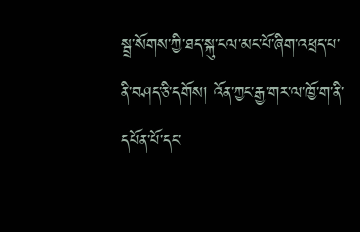སྦྲ་སོགས་ཀྱི་ཐད་སྐུ་ངལ་མང་པོ་ཞིག་འཕྲད་པ་ནི་བཤད་ཅི་དགོས། འོན་ཀྱང་རྒྱ་གར་ལ་ཁྱོ་ག་ནི་དཔོན་པོ་དང་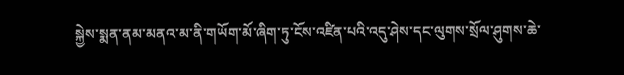སྐྱེས་སྨན་ནམ་མནའ་མ་ནི་གཡོག་མོ་ཞིག་ཏུ་ངོས་འཛིན་པའི་འདུ་ཤེས་དང་ལུགས་སྲོལ་ཤུགས་ཆེ་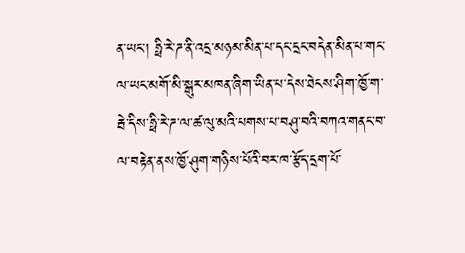ན་ཡང་། ཧྥི་རེ་ཌ་ནི་འདྲ་མཉམ་མིན་པ་དང་དྲང་བདེན་མིན་པ་གང་ལ་ཡང་མགོ་མི་སྒུར་མཁན་ཞིག་ཡིན་པ་དེས་ཐེངས་ཤིག་ཁྱོ་ག་རྦེ་དིས་ཧྥི་རེ་ཌ་ལ་ཚ་ལུ་མའི་པགས་པ་བཤུ་བའི་བཀའ་གནང་བ་ལ་བརྟེན་ནས་ཁྱོ་ཤུག་གཉིས་པོའི་བར་ཁ་རྩོད་དྲག་པོ་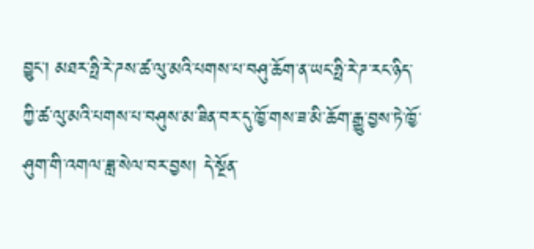བྱུང་། མཐར་ཧྥི་རེ་ཌས་ཚ་ལུ་མའི་པགས་པ་བཤུ་ཆོག་ན་ཡང་ཧྥི་རེ་ཌ་རང་ཉིད་ཀྱི་ཚ་ལུ་མའི་པགས་པ་བཤུས་མ་ཟིན་བར་དུ་ཁྱོ་གས་ཟ་མི་ཆོག་རྒྱུ་བྱས་ཏེ་ཁྱོ་ཤུག་གི་འགལ་ཟླ་སེལ་བར་བྱས། དེ་སྔོན་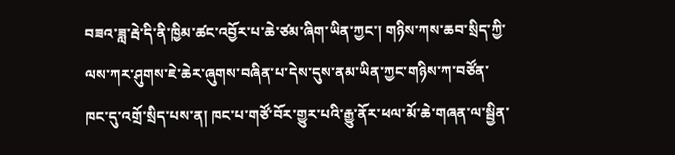བཟའ་ཟླ་རྦེ་དི་ནི་ཁྱིམ་ཚང་འབྱོར་པ་ཆེ་ཙམ་ཞིག་ཡིན་ཀྱང་། གཉིས་ཀས་ཆབ་སྲིད་ཀྱི་ལས་ཀར་ཤུགས་ཇེ་ཆེར་ཞུགས་བཞིན་པ་དེས་དུས་ནམ་ཡིན་ཀྱང་གཉིས་ཀ་བཙོན་ཁང་དུ་འགྲོ་སྲིད་པས་ན། ཁང་པ་གཙོ་བོར་གྱུར་པའི་རྒྱུ་ནོར་ཕལ་མོ་ཆེ་གཞན་ལ་སྦྱིན་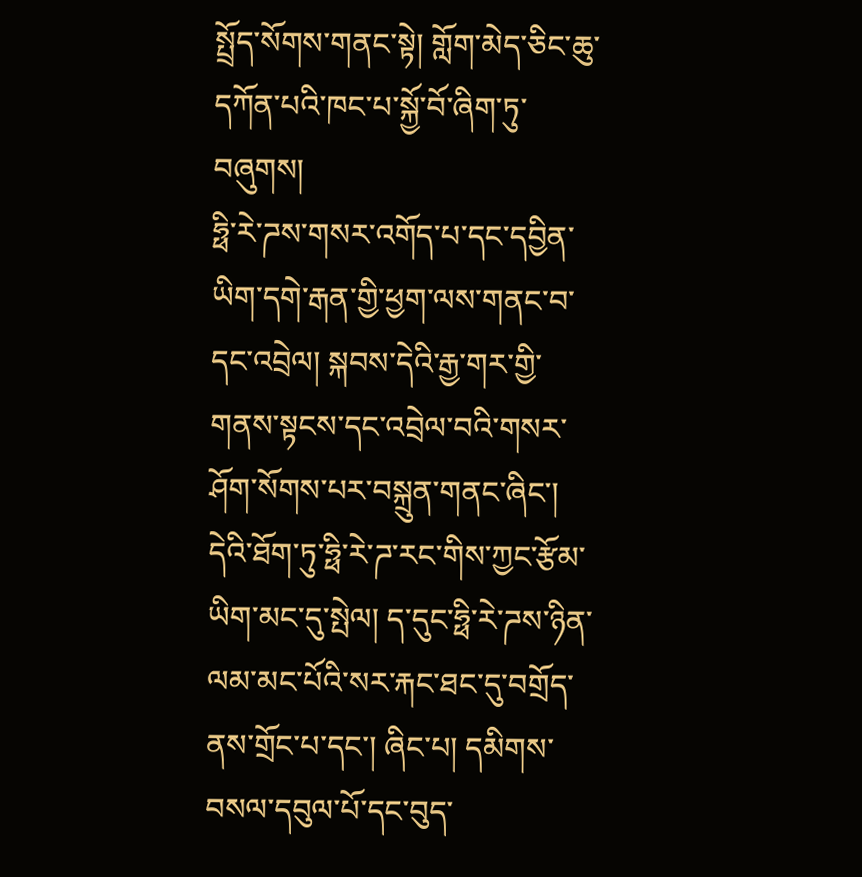སྤྲོད་སོགས་གནང་སྟེ། གློག་མེད་ཅིང་ཆུ་དཀོན་པའི་ཁང་པ་སྐྱོ་བོ་ཞིག་ཏུ་བཞུགས།
ཧྥི་རེ་ཌས་གསར་འགོད་པ་དང་དབྱིན་ཡིག་དགེ་རྒན་གྱི་ཕྱག་ལས་གནང་བ་དང་འབྲེལ། སྐབས་དེའི་རྒྱ་གར་གྱི་གནས་སྟངས་དང་འབྲེལ་བའི་གསར་ཤོག་སོགས་པར་བསྐྲུན་གནང་ཞིང་། དེའི་ཐོག་ཏུ་ཧྥི་རེ་ཌ་རང་གིས་ཀྱང་རྩོམ་ཡིག་མང་དུ་སྤེལ། ད་དུང་ཧྥི་རེ་ཌས་ཉིན་ལམ་མང་པོའི་སར་རྐང་ཐང་དུ་བགྲོད་ནས་གྲོང་པ་དང་། ཞིང་པ། དམིགས་བསལ་དབུལ་པོ་དང་བུད་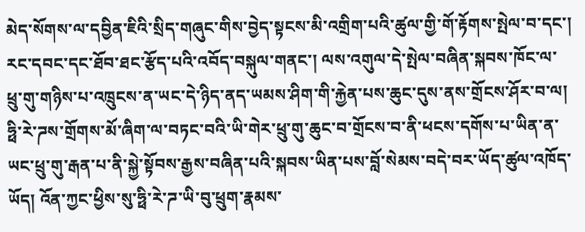མེད་སོགས་ལ་དབྱིན་ཇིའི་སྲིད་གཞུང་གིས་བྱེད་སྟངས་མི་འགྲིག་པའི་ཚུལ་གྱི་གོ་རྟོགས་སྤེལ་བ་དང་། རང་དབང་དང་ཐོབ་ཐང་རྩོད་པའི་འབོད་བསྐུལ་གནང་། ལས་འགུལ་དེ་སྤེལ་བཞིན་སྐབས་ཁོང་ལ་ཕྲུ་གུ་གཉིས་པ་འཁྲུངས་ན་ཡང་དེ་ཉིད་ནད་ཡམས་ཤིག་གི་རྐྱེན་པས་ཆུང་དུས་ནས་གྲོངས་ཤོར་བ་ལ། ཧྥི་རེ་ཌས་གྲོགས་མོ་ཞིག་ལ་བཏང་བའི་ཡི་གེར་ཕྲུ་གུ་ཆུང་བ་གྲོངས་བ་ནི་ཕངས་དགོས་པ་ཡིན་ན་ཡང་ཕྲུ་གུ་རྒན་པ་ནི་སྐྱེ་སྟོབས་རྒྱས་བཞིན་པའི་སྐབས་ཡིན་པས་བློ་སེམས་བདེ་བར་ཡོད་ཚུལ་འཁོད་ཡོད། འོན་ཀྱང་ཕྱིས་སུ་ཧྥི་རེ་ཌ་ཡི་བུ་ཕྲུག་རྣམས་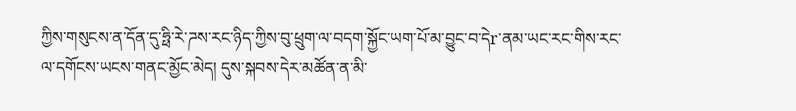ཀྱིས་གསུངས་ན་དོན་དུ་ཧྥི་རེ་ཌས་རང་ཉིད་ཀྱིས་བུ་ཕྲུག་ལ་བདག་སྐྱོང་ཡག་པོ་མ་བྱུང་བ་དེr་ནམ་ཡང་རང་གིས་རང་ལ་དགོངས་ཡངས་གནང་མྱོང་མེད། དུས་སྐབས་དེར་མཚོན་ན་མི་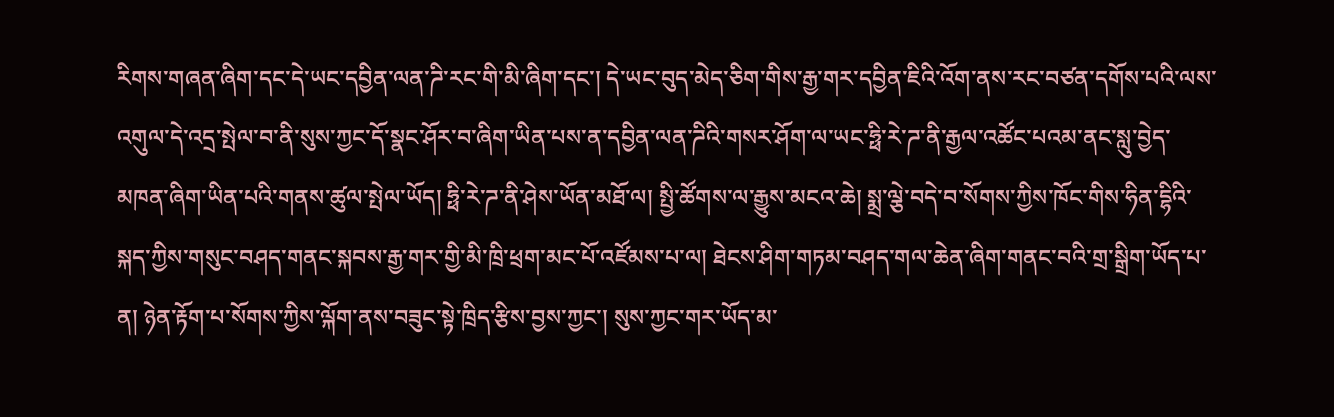རིགས་གཞན་ཞིག་དང་དེ་ཡང་དབྱིན་ལན་ཌི་རང་གི་མི་ཞིག་དང་། དེ་ཡང་བུད་མེད་ཅིག་གིས་རྒྱ་གར་དབྱིན་ཇིའི་འོག་ནས་རང་བཙན་དགོས་པའི་ལས་འགུལ་དེ་འདྲ་སྤེལ་བ་ནི་སུས་ཀྱང་དོ་སྣང་ཤོར་བ་ཞིག་ཡིན་པས་ན་དབྱིན་ལན་ཌིའི་གསར་ཤོག་ལ་ཡང་ཧྥི་རེ་ཌ་ནི་རྒྱལ་འཚོང་པའམ་ནང་སླུ་བྱེད་མཁན་ཞིག་ཡིན་པའི་གནས་ཚུལ་སྤེལ་ཡོད། ཧྥི་རེ་ཌ་ནི་ཤེས་ཡོན་མཐོ་ལ། སྤྱི་ཚོགས་ལ་རྒྱུས་མངའ་ཆེ། སྨྲ་ལྕེ་བདེ་བ་སོགས་ཀྱིས་ཁོང་གིས་ཧིན་དྷིའི་སྐད་ཀྱིས་གསུང་བཤད་གནང་སྐབས་རྒྱ་གར་གྱི་མི་ཁྲི་ཕྲག་མང་པོ་འཛོམས་པ་ལ། ཐེངས་ཤིག་གཏམ་བཤད་གལ་ཆེན་ཞིག་གནང་བའི་གྲ་སྒྲིག་ཡོད་པ་ན། ཉེན་རྟོག་པ་སོགས་ཀྱིས་ལྐོག་ནས་བཟུང་སྟེ་ཁྲིད་རྩིས་བྱས་ཀྱང་། སུས་ཀྱང་གར་ཡོད་མ་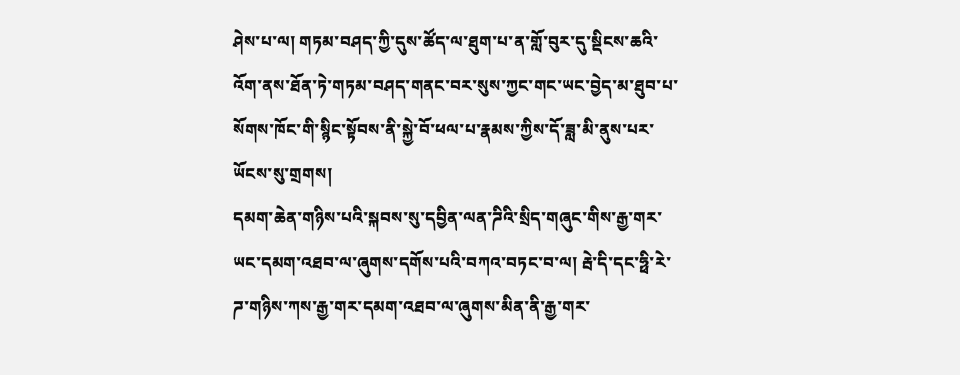ཤེས་པ་ལ། གཏམ་བཤད་ཀྱི་དུས་ཚོད་ལ་ཐུག་པ་ན་གློ་བུར་དུ་སྡིངས་ཆའི་འོག་ནས་ཐོན་ཏེ་གཏམ་བཤད་གནང་བར་སུས་ཀྱང་གང་ཡང་བྱེད་མ་ཐུབ་པ་སོགས་ཁོང་གི་སྙིང་སྟོབས་ནི་སྐྱེ་བོ་ཕལ་པ་རྣམས་ཀྱིས་དོ་ཟླ་མི་ནུས་པར་ཡོངས་སུ་གྲགས།
དམག་ཆེན་གཉིས་པའི་སྐབས་སུ་དབྱིན་ལན་ཌིའི་སྲིད་གཞུང་གིས་རྒྱ་གར་ཡང་དམག་འཐབ་ལ་ཞུགས་དགོས་པའི་བཀའ་བཏང་བ་ལ། རྦེ་དི་དང་ཧྥི་རེ་ཌ་གཉིས་ཀས་རྒྱ་གར་དམག་འཐབ་ལ་ཞུགས་མིན་ནི་རྒྱ་གར་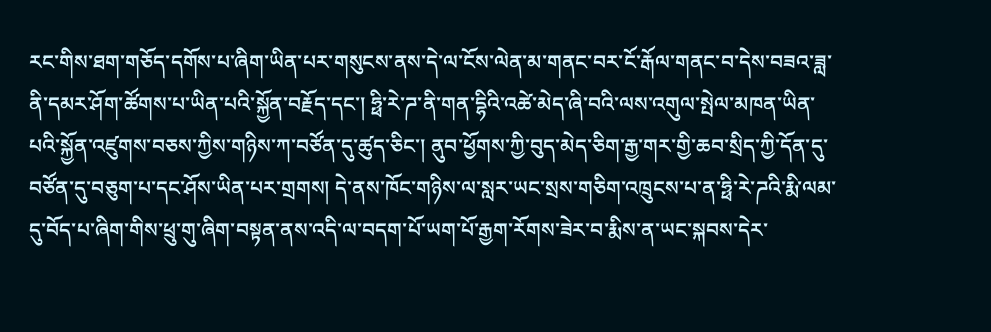རང་གིས་ཐག་གཅོད་དགོས་པ་ཞིག་ཡིན་པར་གསུངས་ནས་དེ་ལ་ངོས་ལེན་མ་གནང་བར་ངོ་རྒོལ་གནང་བ་དེས་བཟའ་ཟླ་ནི་དམར་ཤོག་ཚོགས་པ་ཡིན་པའི་སྐྱོན་བརྗོད་དང་། ཧྥི་རེ་ཌ་ནི་གན་དྷིའི་འཚེ་མེད་ཞི་བའི་ལས་འགུལ་སྤེལ་མཁན་ཡིན་པའི་སྐྱོན་འཛུགས་བཅས་ཀྱིས་གཉིས་ཀ་བཙོན་དུ་ཚུད་ཅིང་། ནུབ་ཕྱོགས་ཀྱི་བུད་མེད་ཅིག་རྒྱ་གར་གྱི་ཆབ་སྲིད་ཀྱི་དོན་དུ་བཙོན་དུ་བཅུག་པ་དང་ཤོས་ཡིན་པར་གྲགས། དེ་ནས་ཁོང་གཉིས་ལ་སླར་ཡང་སྲས་གཅིག་འཁྲུངས་པ་ན་ཧྥི་རེ་ཌའི་རྨི་ལམ་དུ་བོད་པ་ཞིག་གིས་ཕྲུ་གུ་ཞིག་བསྟན་ནས་འདི་ལ་བདག་པོ་ཡག་པོ་རྒྱག་རོགས་ཟེར་བ་རྨིས་ན་ཡང་སྐབས་དེར་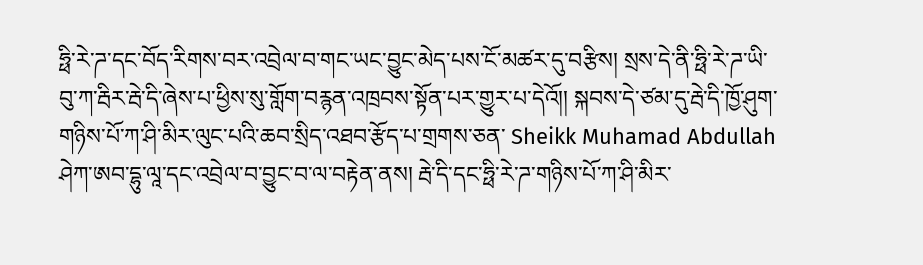ཧྥི་རེ་ཌ་དང་བོད་རིགས་བར་འབྲེལ་བ་གང་ཡང་བྱུང་མེད་པས་ངོ་མཚར་དུ་བརྩིས། སྲས་དེ་ནི་ཧྥི་རེ་ཌ་ཡི་བུ་ཀ་རྦིར་རྦེ་དི་ཞེས་པ་ཕྱིས་སུ་གློག་བརྙན་འཁྲབས་སྟོན་པར་གྱུར་པ་དེའོ།། སྐབས་དེ་ཙམ་དུ་རྦེ་དི་ཁྱོ་ཤུག་གཉིས་པོ་ཀ་ཤི་མིར་ལུང་པའི་ཆབ་སྲིད་འཐབ་རྩོད་པ་གྲགས་ཅན་ Sheikk Muhamad Abdullah ཤེཀ་ཨབ་དྷུ་ལཱ་དང་འབྲེལ་བ་བྱུང་བ་ལ་བརྟེན་ནས། རྦེ་དི་དང་ཧྥི་རེ་ཌ་གཉིས་པོ་ཀ་ཤི་མིར་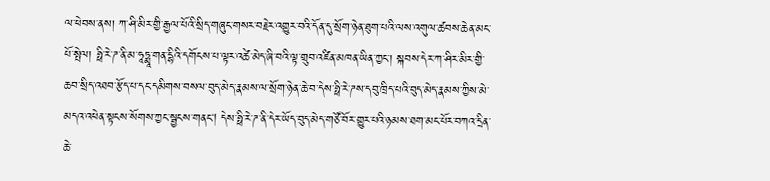ལ་ཕེབས་ནས། ཀ་ཤི་མིར་གྱི་རྒྱལ་པོའི་སྲིད་གཞུང་གསར་བརྗེར་འགྱུར་བའི་དོན་དུ་སྲོག་ཉེན་ཐུག་པའི་ལས་འགུལ་ཚབས་ཆེན་མང་པོ་སྤེལ། ཧྥི་རེ་ཌ་ནི་མ་ཧཱཏྨཱ་གན་དྷིའི་དགོངས་པ་ལྟར་འཚེ་མེད་ཞི་བའི་ལྟ་གྲུབ་འཛིན་མཁན་ཡིན་ཀྱང་། སྐབས་དེར་ཀ་ཤིར་མིར་གྱི་ཆབ་སྲིད་འཐབ་རྩོད་པ་དང་དམིགས་བསལ་བུད་མེད་རྣམས་ལ་སྲོག་ཉེན་ཆེ་བ་དེས་ཧྥི་རེ་ཌས་དབུ་ཁྲིད་པའི་བུད་མེད་རྣམས་ཀྱིས་མེ་མདའ་འཕེན་སྟངས་སོགས་ཀྱང་སྦྱངས་གནང། དེས་ཧྥི་རེ་ཌ་ནི་དེར་ཡོད་བུད་མེད་གཙོ་བོར་གྱུར་པའི་ཉམས་ཐག་མང་པོར་བཀའ་དྲིན་ཆེ་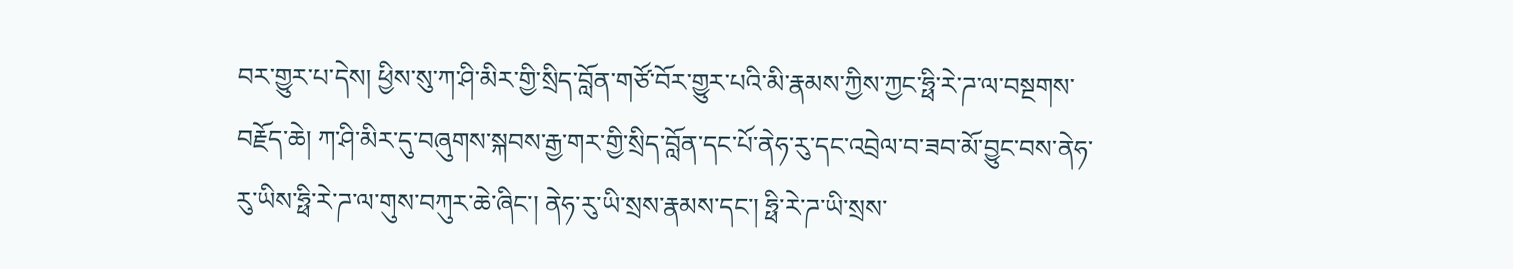བར་གྱུར་པ་དེས། ཕྱིས་སུ་ཀ་ཤི་མིར་གྱི་སྲིད་བློན་གཙོ་བོར་གྱུར་པའི་མི་རྣམས་ཀྱིས་ཀྱང་ཧྥི་རེ་ཌ་ལ་བསྔགས་བརྗོད་ཆེ། ཀ་ཤི་མིར་དུ་བཞུགས་སྐབས་རྒྱ་གར་གྱི་སྲིད་བློན་དང་པོ་ནེཧ་རུ་དང་འབྲེལ་བ་ཟབ་མོ་བྱུང་བས་ནེཧ་རུ་ཡིས་ཧྥི་རེ་ཌ་ལ་གུས་བཀུར་ཆེ་ཞིང་། ནེཧ་རུ་ཡི་སྲས་རྣམས་དང་། ཧྥི་རེ་ཌ་ཡི་སྲས་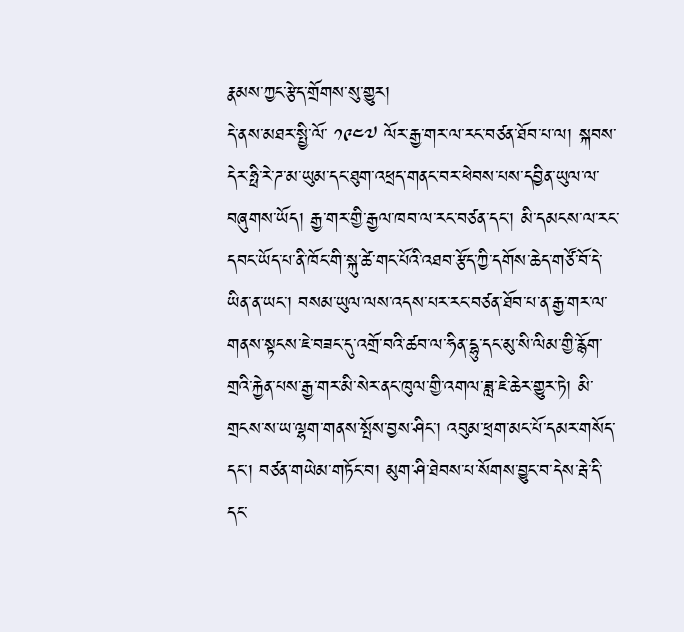རྣམས་ཀྱང་རྩེད་གྲོགས་སུ་གྱུར།
དེ་ནས་མཐར་སྤྱི་ལོ་ ༡༩༤༧ ལོར་རྒྱ་གར་ལ་རང་བཙན་ཐོབ་པ་ལ། སྐབས་དེར་ཧྥི་རེ་ཌ་མ་ཡུམ་དང་ཐུག་འཕྲད་གནང་བར་ཕེབས་པས་དབྱིན་ཡུལ་ལ་བཞུགས་ཡོད། རྒྱ་གར་གྱི་རྒྱལ་ཁབ་ལ་རང་བཙན་དང་། མི་དམངས་ལ་རང་དབང་ཡོད་པ་ནི་ཁོང་གི་སྐུ་ཚེ་གང་པོའི་འཐབ་རྩོད་ཀྱི་དགོས་ཆེད་གཙོ་བོ་དེ་ཡིན་ན་ཡང་། བསམ་ཡུལ་ལས་འདས་པར་རང་བཙན་ཐོབ་པ་ན་རྒྱ་གར་ལ་གནས་སྟངས་ཇེ་བཟང་དུ་འགྲོ་བའི་ཚབ་ལ་ཧིན་དྷུ་དང་མུ་སི་ལིམ་གྱི་རྙོག་གྲའི་རྐྱེན་པས་རྒྱ་གར་མི་སེར་ནང་ཁུལ་གྱི་འགལ་ཟླ་ཇེ་ཆེར་གྱུར་ཏེ། མི་གྲངས་ས་ཡ་ལྷག་གནས་སྤོས་བྱས་ཤིང་། འབུམ་ཕྲག་མང་པོ་དམར་གསོད་དང་། བཙན་གཡེམ་གཏོང་བ། མུག་ཤི་ཐེབས་པ་སོགས་བྱུང་བ་དེས་རྦེ་དི་དང་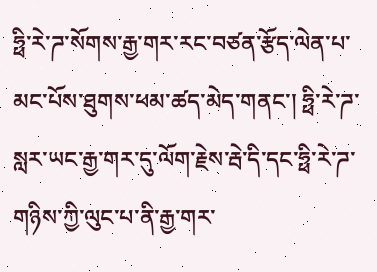ཧྥི་རེ་ཌ་སོགས་རྒྱ་གར་རང་བཙན་རྩོད་ལེན་པ་མང་པོས་ཐུགས་ཕམ་ཚད་མེད་གནང་། ཧྥི་རེ་ཌ་སླར་ཡང་རྒྱ་གར་དུ་ལོག་རྗེས་རྦེ་དི་དང་ཧྥི་རེ་ཌ་གཉིས་ཀྱི་ལུང་པ་ནི་རྒྱ་གར་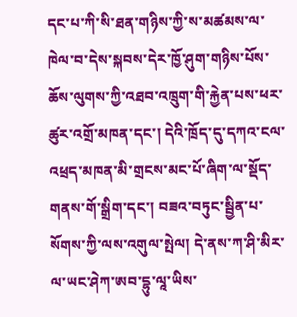དང་པ་ཀི་སི་ཐན་གཉིས་ཀྱི་ས་མཚམས་ལ་ཁེལ་བ་དེས་སྐབས་དེར་ཁྱོ་ཤུག་གཉིས་པོས་ཆོས་ལུགས་ཀྱི་འཐབ་འཁྲུག་གི་རྐྱེན་པས་ཕར་ཚུར་འགྲོ་མཁན་དང་། དེའི་ཁྲོད་དུ་དཀའ་ངལ་འཕྲད་མཁན་མི་གྲངས་མང་པོ་ཞིག་ལ་སྡོད་གནས་གོ་སྒྲིག་དང་། བཟའ་བཏུང་སྦྱིན་པ་སོགས་ཀྱི་ལས་འགུལ་སྤེལ། དེ་ནས་ཀ་ཤི་མིར་ལ་ཡང་ཤེཀ་ཨབ་དྷུ་ལཱ་ཡིས་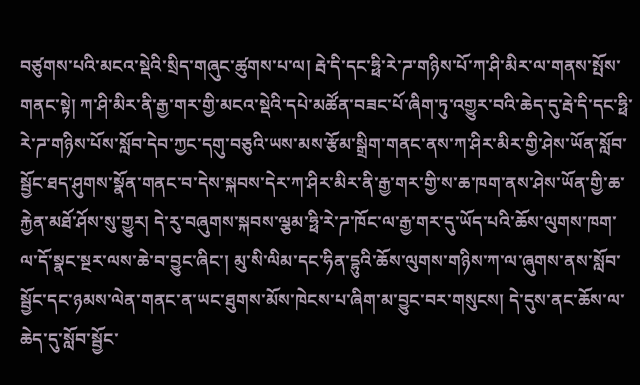བཙུགས་པའི་མངའ་སྡེའི་སྲིད་གཞུང་ཚུགས་པ་ལ། རྦེ་དི་དང་ཧྥི་རེ་ཌ་གཉིས་པོ་ཀ་ཤི་མིར་ལ་གནས་སྤོས་གནང་སྟེ། ཀ་ཤི་མིར་ནི་རྒྱ་གར་གྱི་མངའ་སྡེའི་དཔེ་མཚོན་བཟང་པོ་ཞིག་ཏུ་འགྱུར་བའི་ཆེད་དུ་རྦེ་དི་དང་ཧྥི་རེ་ཌ་གཉིས་པོས་སློབ་དེབ་ཀྱང་དགུ་བཅུའི་ཡས་མས་རྩོམ་སྒྲིག་གནང་ནས་ཀ་ཤིར་མིར་གྱི་ཤེས་ཡོན་སློབ་སྦྱོང་ཐད་ཤུགས་སྣོན་གནང་བ་དེས་སྐབས་དེར་ཀ་ཤིར་མིར་ནི་རྒྱ་གར་གྱི་ས་ཆ་ཁག་ནས་ཤེས་ཡོན་གྱི་ཆ་རྐྱེན་མཐོ་ཤོས་སུ་གྱུར། དེ་རུ་བཞུགས་སྐབས་ལྕམ་ཧྥི་རེ་ཌ་ཁོང་ལ་རྒྱ་གར་དུ་ཡོད་པའི་ཆོས་ལུགས་ཁག་ལ་དོ་སྣང་སྔར་ལས་ཆེ་བ་བྱུང་ཞིང་། མུ་སི་ལིམ་དང་ཧིན་དྷུའི་ཆོས་ལུགས་གཉིས་ཀ་ལ་ཞུགས་ནས་སློབ་སྦྱོང་དང་ཉམས་ལེན་གནང་ན་ཡང་ཐུགས་མོས་ཁེངས་པ་ཞིག་མ་བྱུང་བར་གསུངས། དེ་དུས་ནང་ཆོས་ལ་ཆེད་དུ་སློབ་སྦྱོང་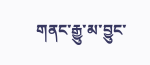གནང་རྒྱུ་མ་བྱུང་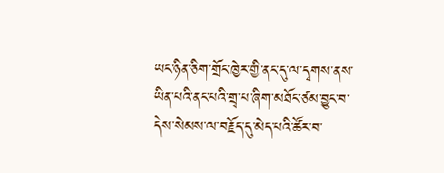ཡང་ཉིན་ཅིག་གྲོང་ཁྱེར་གྱི་ནང་དུ་ལ་དྭགས་ནས་ཡིན་པའི་ནང་པའི་གྲྭ་པ་ཞིག་མཐོང་ཙམ་བྱུང་བ་དེས་སེམས་ལ་བརྗོད་དུ་མེད་པའི་ཚོར་བ་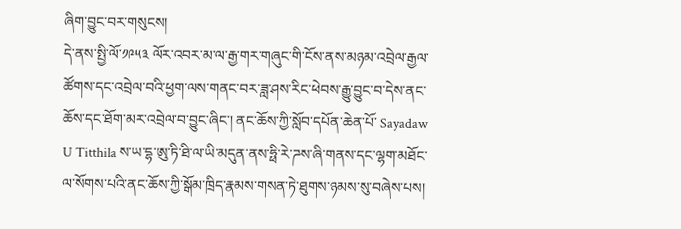ཞིག་བྱུང་བར་གསུངས།
དེ་ནས་སྤྱི་ལོ་༡༩༥༣ ལོར་འབར་མ་ལ་རྒྱ་གར་གཞུང་གི་ངོས་ནས་མཉམ་འབྲེལ་རྒྱལ་ཚོགས་དང་འབྲེལ་བའི་ཕྱག་ལས་གནང་བར་ཟླ་ཤས་རིང་ཕེབས་རྒྱུ་བྱུང་བ་དེས་ནང་ཆོས་དང་ཐོག་མར་འབྲེལ་བ་བྱུང་ཞིང་། ནང་ཆོས་ཀྱི་སློབ་དཔོན་ཆེན་པོ་ Sayadaw U Titthila ས་ཡ་དྷ་ཨུ་ཏི་ཐི་ལ་ཡི་མདུན་ནས་ཧྥི་རེ་ཌས་ཞི་གནས་དང་ལྷག་མཐོང་ལ་སོགས་པའི་ནང་ཆོས་ཀྱི་སྒོམ་ཁྲིད་རྣམས་གསན་ཏེ་ཐུགས་ཉམས་སུ་བཞེས་པས།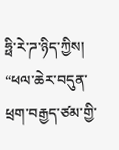ཧྥི་རེ་ཌ་ཉིད་ཀྱིས། “ཕལ་ཆེར་བདུན་ཕྲག་བརྒྱད་ཙམ་གྱི་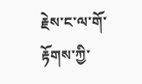རྗེས་ང་ལ་གོ་རྟོགས་ཀྱི་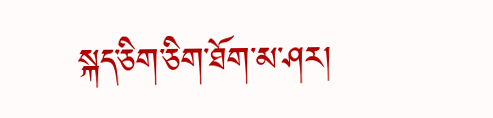སྐད་ཅིག་ཅིག་ཐོག་མ་ཤར།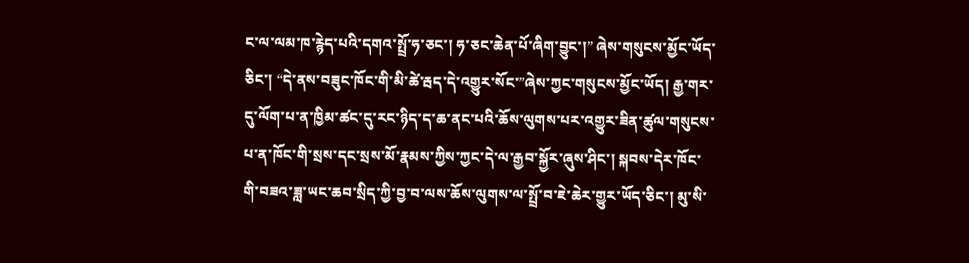ང་ལ་ལམ་ཁ་རྙེད་པའི་དགའ་སྤྲོ་ཧ་ཅང་། ཧ་ཅང་ཆེན་པོ་ཞིག་བྱུང་།” ཞེས་གསུངས་མྱོང་ཡོད་ཅིང་། “དེ་ནས་བཟུང་ཁོང་གི་མི་ཚེ་རྦད་དེ་འགྱུར་སོང་”ཞེས་ཀྱང་གསུངས་མྱོང་ཡོད། རྒྱ་གར་དུ་ལོག་པ་ན་ཁྱིམ་ཚང་དུ་རང་ཉིད་ད་ཆ་ནང་པའི་ཆོས་ལུགས་པར་འགྱུར་ཟིན་ཚུལ་གསུངས་པ་ན་ཁོང་གི་སྲས་དང་སྲས་མོ་རྣམས་ཀྱིས་ཀྱང་དེ་ལ་རྒྱབ་སྐྱོར་ཞུས་ཤིང་། སྐབས་དེར་ཁོང་གི་བཟའ་ཟླ་ཡང་ཆབ་སྲིད་ཀྱི་བྱ་བ་ལས་ཆོས་ལུགས་ལ་སྤྲོ་བ་ཇེ་ཆེར་གྱུར་ཡོད་ཅིང་། མུ་སི་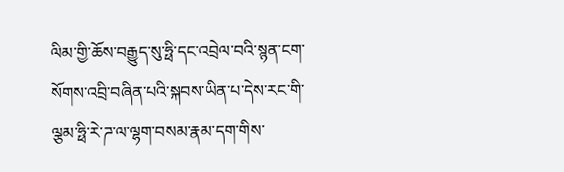ལིམ་གྱི་ཆོས་བརྒྱུད་སུ་ཧྥི་དང་འབྲེལ་བའི་སྙན་ངག་སོགས་འབྲི་བཞིན་པའི་སྐབས་ཡིན་པ་དེས་རང་གི་ལྕམ་ཧྥི་རེ་ཌ་ལ་ལྷག་བསམ་རྣམ་དག་གིས་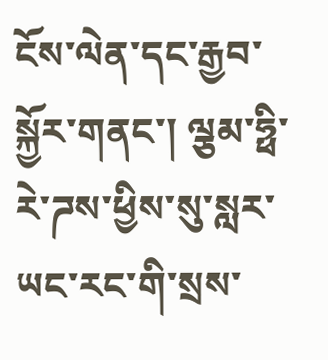ངོས་ལེན་དང་རྒྱབ་སྐྱོར་གནང་། ལྕམ་ཧྥི་རེ་ཌས་ཕྱིས་སུ་སླར་ཡང་རང་གི་སྲས་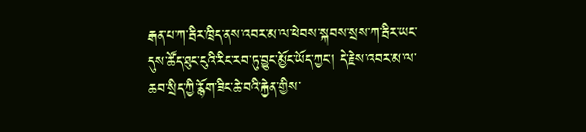རྒན་པ་ཀ་རྦིར་ཁྲིད་ནས་འབར་མ་ལ་ཕེབས་སྐབས་སྲས་ཀ་རྦིར་ཡང་དུས་ཚོད་ཐུང་ངུའི་རིང་རབ་ཏུ་བྱུང་མྱོང་ཡོད་ཀྱང་། དེ་རྗེས་འབར་མ་ལ་ཆབ་སྲིད་ཀྱི་རྙོག་ཟིང་ཆེ་བའི་རྐྱེན་གྱིས་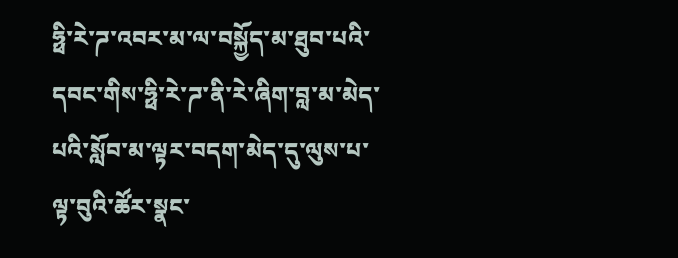ཧྥི་རེ་ཌ་འབར་མ་ལ་བསྐྱོད་མ་ཐུབ་པའི་དབང་གིས་ཧྥི་རེ་ཌ་ནི་རེ་ཞིག་བླ་མ་མེད་པའི་སློབ་མ་ལྟར་བདག་མེད་དུ་ལུས་པ་ལྟ་བུའི་ཚོར་སྣང་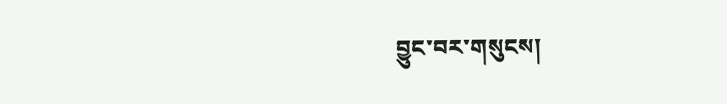བྱུང་བར་གསུངས།